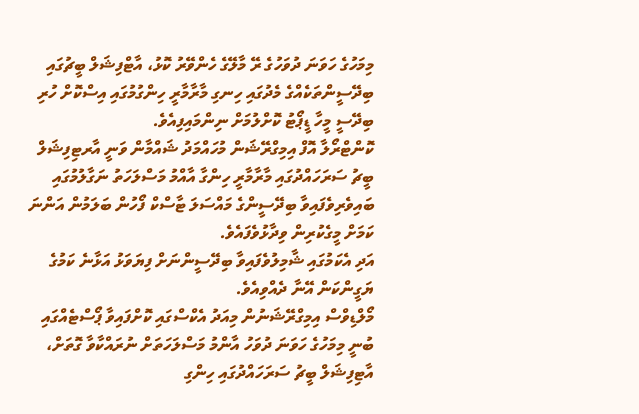މިމަހުގެ ހަވަނަ ދުވަހުގެ ރޭ މާލޭގެ ހެންވޭރު ކޮޅު، އާޓްފިޝަލް ބީޗުގައި ބިދޭސީންތަކެއްގެ މެދުގައި ހިނގި މާރާމާރީ ހިންގުމުގައި އިސްކޮށް ހުރި ބިދޭސީ މީހާ ޑީޕޯޓު ކޮށްލުމަށް ނިންމައިފިއެވެ.
ކޮންޓްރޯލާ އޮފް އިމިގްރޭޝަން މުހައްމަދު ޝައްމާން ވަނީ އާރޓިފިޝަލް ބީޗު ސަރަހައްދުގައި މާރާމާރީ ހިންގާ އާއްމު މަސްލަހަތު ނަގާލުމުގައި ބައިވެރިވެފައިވާ ބިދޭސީންގެ މައްސަލަ ޓާސްކް ފޯހުން ބަލަމުން އަންނަ ކަމަށް މީގެކުރިން ވިދާޅުވެފައެވެ.
އަދި އެކަމުގައި ޝާމިލުވެފައިވާ ބިދޭސީންނަށް ފިޔަވަޅު އަޅާނެ ކަމުގެ ޔަގީންކަން އޭނާ ދެއްވިއެވެ.
މޯލްޑިވްސް އިމިގްރޭޝަނުން މިއަދު އެކްސްގައި ކޮށްފައިވާ ޕޯސްޓެއްގައި ބުނީ މިމަހުގެ ހަވަނަ ދުވަހު އާންމު މަސްލަހަތަށް ނުރައްކާވާ ގޮތަށް، އާޓިފިޝަލް ބީޗު ސަރަހައްދުގައި ހިންގި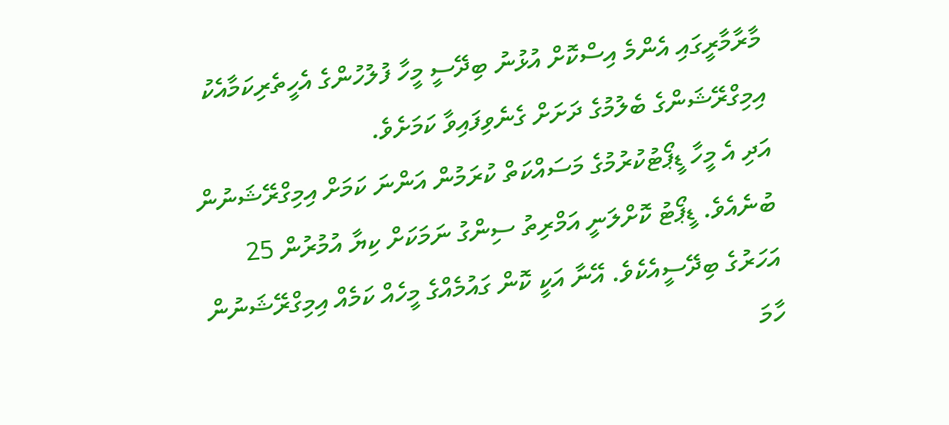މާރާމާރީގައި އެންމެ އިސްކޮށް އުޅުނު ބިދޭސީ މީހާ ފުލުހުންގެ އެހީތެރިކަމާއެކު އިމިގްރޭޝަންގެ ބެލުމުގެ ދަށަށް ގެނެވިފައިވާ ކަމަށެވެ.
އަދި އެ މީހާ ޑީޕޯޓުކުރުމުގެ މަސައްކަތް ކުރަމުން އަންނަ ކަމަށް އިމިގްރޭޝަނުން ބުނެއެވެ. ޑީޕޯޓު ކޮށްލަނީ އަމްރިތު ސިންގު ނަމަކަށް ކިޔާ އުމުރުން 25 އަހަރުގެ ބިދޭސީއެކެވެ. އޭނާ އަކީ ކޮން ގައުމެއްގެ މީހެއް ކަމެއް އިމިގްރޭޝަނުން ހާމަ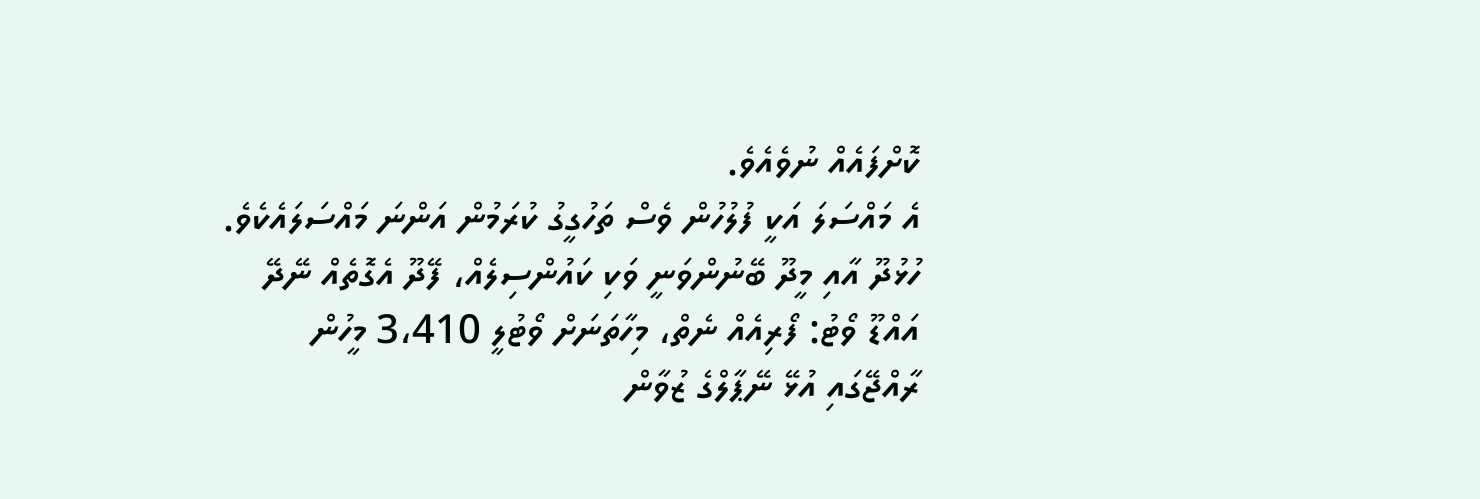ކޮށްފައެއް ނުވެއެވެ.
އެ މައްސަލަ އަކީ ފުލުހުން ވެސް ތަހުގީގު ކުރަމުން އަންނަ މައްސަލައެކެވެ.
ހުޅުދޫ އާއި މީދޫ ބޭނުންވަނީ ވަކި ކައުންސިލެއް، ފޭދޫ އެގޮތެއް ނޭދޭ
އައްޑޫ ވޯޓު: ފޯރިއެއް ނެތް، މިހާތަނަށް ވޯޓުލީ 3،410 މީހުން
ރާއްޖޭގައި އުޅޭ ނޭޕާލްގެ ޒުވާން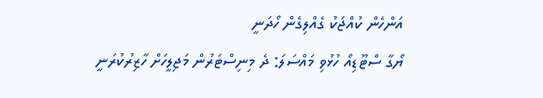އަންހެން ކުއްޖަކު ގެއްލިގެން ހޯދަނީ
ޔޯގާ ސްޓޫޑިއޯ ހުޅުވި މައްސަލަ: ދެ މިނިސްޓަރުން މަޖިލީހަށް ހާޒިރުކުރަނީ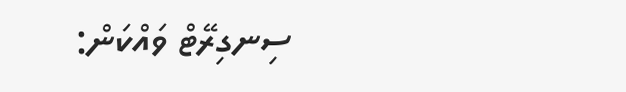ސިނގިރޭޓް ވައްކަން: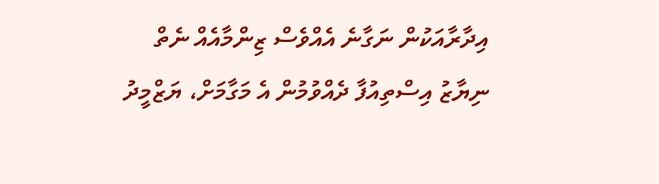އިދާރާއަކުން ނަގާނެ އެއްވެސް ޒިންމާއެއް ނެތް
ނިޔާޒު އިސްތިއުފާ ދެއްވުމުން އެ މަގާމަށް، ޔަޒްމީދު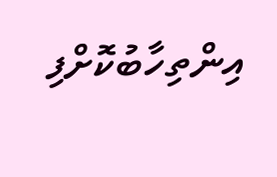އިންތިހާބުކޮށްފި